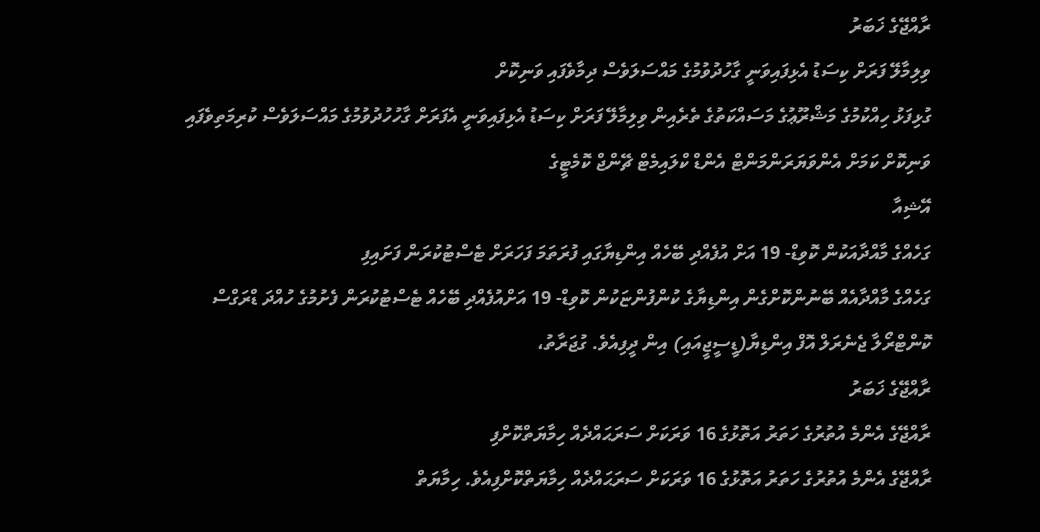ރާއްޖޭގެ ޚަބަރު
ވިލިމާލޭ ފަރަށް ކިސަޑު އެޅިފައިވަނީ ގާހުދުވުމުގެ މައްސަލަވެސް ދިމާވެފައި ވަނިކޮށް
ގުޅިފަޅު ހިއްކުމުގެ މަޝްރޫޢުގެ މަސައްކަތުގެ ތެރެއިން ވިލިމާލޭ ފަރަށް ކިސަޑު އެޅިފައިވަނީ އެފަރަށް ގާހުހުދުވުމުގެ މައްސަލަވެސް ކުރިމަތިވެފައި ވަނިކޮށް ކަމަށް އެންވަޔަރަންމަންޓް އެންޑް ކްލައިމެޓް ޗޭންޖް ކޮމެޓީގެ
އޭޝިއާ
ގަހެއްގެ މާއްދާއަކުން ކޮވިޑް- 19 އަށް އުފެއްދި ބޭހެއް އިންޑިޔާގައި ފުރަތަމަ ފަހަރަށް ޓެސްޓުކުރަން ފަށައިފި
ގަހެއްގެ މާއްދާއެއް ބޭނުންކޮށްގެން އިންޑިޔާގެ ކުންފުންޏަކުން ކޮވިޑް- 19 އަށްއުފެއްދި ބޭހެއް ޓެސްޓުކުރަން ފެށުމުގެ ހުއްދަ ޑްރަގްސް ކޮންޓްރޯލާ ޖެނެރަލް އޮފް އިންޑިޔާ(ޑީސީޖީއައި) އިން ދީފިއެވެ. ގުޖަރާތު،
ރާއްޖޭގެ ޚަބަރު
ރާއްޖޭގެ އެންމެ އުތުރުގެ ހަތަރު އަތޮޅުގެ 16 ވަރަކަށް ސަރަޙައްދެއް ހިމާޔަތްކޮށްފި
ރާއްޖޭގެ އެންމެ އުތުރުގެ ހަތަރު އަތޮޅުގެ 16 ވަރަކަށް ސަރަޙައްދެއް ހިމާޔަތްކޮށްފިއެވެ. ހިމާޔަތް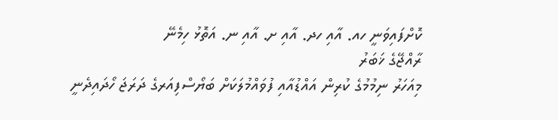ކޮށްފައިވަނީ ހއ. އާއި ހދ. އާއި ށ. އާއި ނ. އަތޮޅު ހިމެނޭ
ރާއްޖޭގެ ޚަބަރު
މިއަހަރު ނިމުމުގެ ކުރިން އައްޑުއާއި ފުވައްމުލަކަށް ބަޔޯސްފިއަރގެ ދަރަޖަ ހޯދައިދެނީ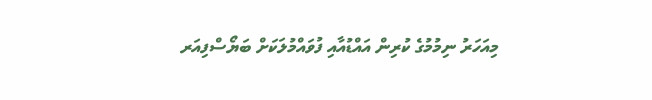މިއަހަރު ނިމުމުގެ ކުރިން އައްޑުއާއި ފުވައްމުލަކަށް ބަޔޯސްފިއަރ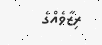ރިޒާވެއްގެ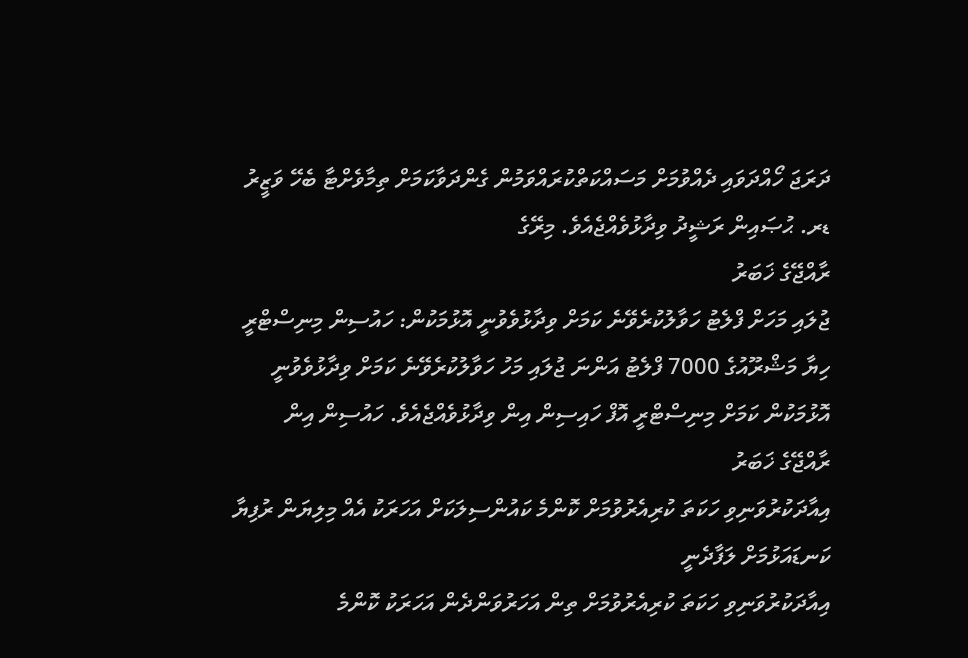ދަރަޖަ ހޯއްދަވައި ދެއްވުމަށް މަސައްކަތްކުރައްވަމުން ގެންދަވާކަމަށް ތިމާވެށްޓާ ބެހޭ ވަޒީރު ޑރ. ޙުޞައިން ރަޝީދު ވިދާޅުވެއްޖެއެވެ. މިރޭގެ
ރާއްޖޭގެ ޚަބަރު
ޖުލައި މަހަށް ފްލެޓު ހަވާލުކުރެވޭނެ ކަމަށް ވިދާޅުވެވުނީ އޮޅުމަކުން: ހައުސިން މިނިސްޓްރީ
ހިޔާ މަޝްރޫއުގެ 7000 ފްލެޓު އަންނަ ޖުލައި މަހު ހަވާލުކުރެވޭނެ ކަމަށް ވިދާޅުވެވުނީ އޮޅުމަކުން ކަމަށް މިނިސްޓްރީ އޮފް ހައިސިން އިން ވިދާޅުވެއްޖެއެވެ. ހައުސިން އިން
ރާއްޖޭގެ ޚަބަރު
އިއާދަކުރުވަނިވި ހަކަތަ ކުރިއެރުވުމަށް ކޮންމެ ކައުންސިލަކަށް އަހަރަކު އެއް މިލިޔަން ރުފިޔާ ކަނޑައަޅުމަށް ލަފާދެނީ
އިއާދަކުރުވަނިވި ހަކަތަ ކުރިއެރުވުމަށް ތިން އަހަރުވަންދެން އަހަރަކު ކޮންމެ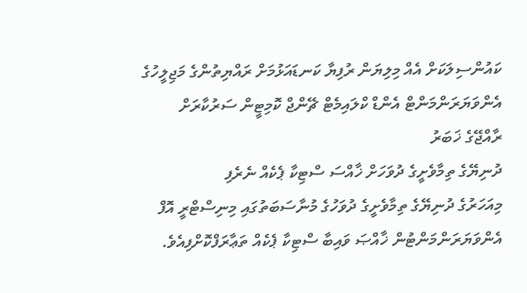ކައުންސިލަކަށް އެއް މިލިޔަން ރުފިޔާ ކަނޑައަޅުމަށް ރައްޔިތުންގެ މަޖިލީހުގެ އެންވަޔަރަންމަންޓް އެންޑް ކްލައިމެޓް ޗޭންޖް ކޮމިޓީން ސަރުކާރަށް
ރާއްޖޭގެ ޚަބަރު
ދުނިޔޭގެ ތިމާވެށީގެ ދުވަހަށް ޚާއްސަ ސްޓިކާ ޕެކެއް ނެރެފި
މިއަހަރުގެ ދުނިޔޭގެ ތިމާވެށީގެ ދުވަހުގެ މުނާސަބަތުގައި މިނިސްޓްރީ އޮފް އެންވަޔަރަންމަންޓުން ޚާއްޞަ ވައިބާ ސްޓިކާ ޕެކެއް ތަޢާރަފްކޮށްފިއެވެ.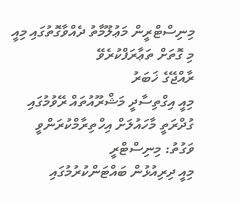މިނިސްޓްރީން މަޢުލޫމާތު ދެއްވާގޮތުގައި މިއީ މި ގޮތަށް ތަޢާރަފްކުރެވޭ
ރާއްޖޭގެ ޚަބަރު
މިއީ އިގްތިސާދީ މަޝްރޫއުތައް ރޭވުމުގައި ގުދްރަތީ މާހައުލަށް އިހްތިރާމްކުރަންވީ ވަގުތު: މިނިސްޓްރީ
މިއީ ދިރިއުޅުން ބައްޓަންކުރުމުގައި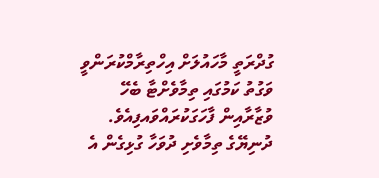ގުދްރަތީ މާހައުލަށް އިހްތިރާމްކުރަންވީ ވަގުތު ކަމުގައި ތިމާވެށްޓާ ބެހޭ ވުޒާރާއިން ފާހަގަކުރައްވައފިއެވެ. ދުނިޔޭގެ ތިމާވެށި ދުވަހާ ގުޅިގެން އެ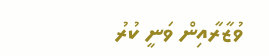ވުޒާރާއިން ވަނީ ކުރު